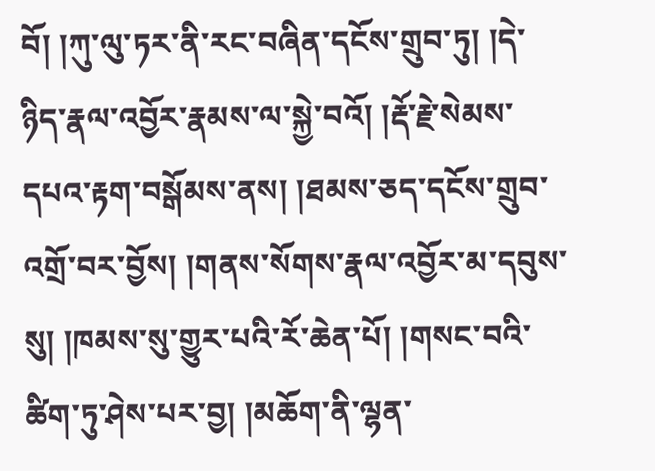བོ། །ཀུ་ལུ་ཏར་ནི་རང་བཞིན་དངོས་གྲུབ་ཏུ། །དེ་ཉིད་རྣལ་འབྱོར་རྣམས་ལ་སྐྱེ་བའོ། །རྡོ་རྗེ་སེམས་དཔའ་རྟག་བསྒོམས་ནས། །ཐམས་ཅད་དངོས་གྲུབ་འགྲོ་བར་བྱོས། །གནས་སོགས་རྣལ་འབྱོར་མ་དབུས་སུ། །ཁམས་སུ་གྱུར་པའི་རོ་ཆེན་པོ། །གསང་བའི་ཚིག་ཏུ་ཤེས་པར་བྱ། །མཆོག་ནི་ལྷན་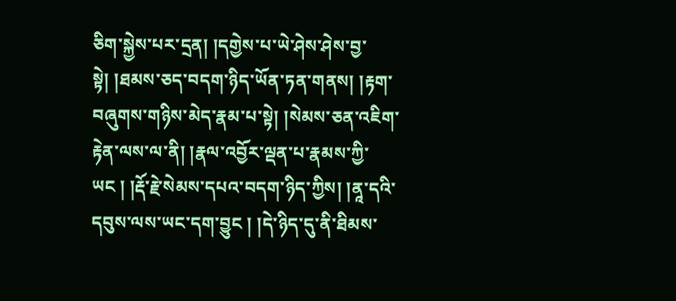ཅིག་སྐྱེས་པར་དྲན། །དགྱེས་པ་ཡེ་ཤེས་ཤེས་བྱ་སྟེ། །ཐམས་ཅད་བདག་ཉིད་ཡོན་ཏན་གནས། །རྟག་བཞུགས་གཉིས་མེད་རྣམ་པ་སྟེ། །སེམས་ཅན་འཇིག་རྟེན་ལས་ལ་ནི། །རྣལ་འབྱོར་ལྡན་པ་རྣམས་ཀྱི་ཡང ། །རྡོ་རྗེ་སེམས་དཔའ་བདག་ཉིད་ཀྱིས། །ནཱ་དའི་དབུས་ལས་ཡང་དག་བྱུང ། །དེ་ཉིད་དུ་ནི་ཐིམས་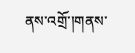ནས་འགྲོ་།གནས་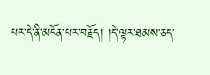པར་དེ་ནི་མངོན་པར་བརྗོད། །དེ་ལྟར་ཐམས་ཅད་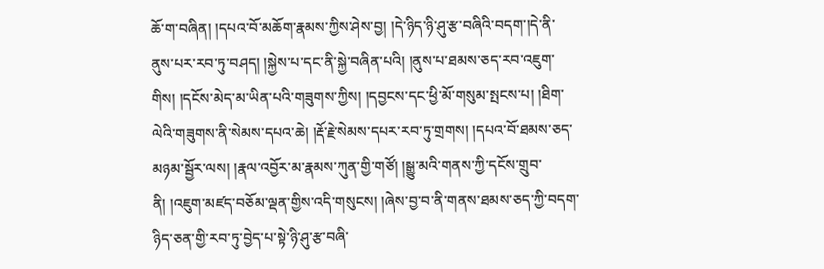ཆོ་ག་བཞིན། །དཔའ་བོ་མཆོག་རྣམས་ཀྱིས་ཤེས་བྱ། །དེ་ཉིད་ཉི་ཤུ་རྩ་བཞིའི་བདག་།དེ་ནི་ནུས་པར་རབ་ཏུ་བཤད། །སྐྱེས་པ་དང་ནི་སྐྱེ་བཞིན་པའི། །ནུས་པ་ཐམས་ཅད་རབ་འཇུག་གིས། །དངོས་མེད་མ་ཡིན་པའི་གཟུགས་ཀྱིས། །དབྱངས་དང་ཕྱི་མོ་གསུམ་སྤངས་པ། །ཐིག་ལེའི་གཟུགས་ནི་སེམས་དཔའ་ཆེ། །རྡོ་རྗེ་སེམས་དཔར་རབ་ཏུ་གྲགས། །དཔའ་བོ་ཐམས་ཅད་མཉམ་སྦྱོར་ལས། །རྣལ་འབྱོར་མ་རྣམས་ཀུན་གྱི་གཙོ། །སྒྱུ་མའི་གནས་ཀྱི་དངོས་གྲུབ་ནི། །འཇུག་མཛད་བཅོམ་ལྡན་གྱིས་འདི་གསུངས། །ཞེས་བྱ་བ་ནི་གནས་ཐམས་ཅད་ཀྱི་བདག་ཉིད་ཅན་གྱི་རབ་ཏུ་བྱེད་པ་སྟེ་ཉི་ཤུ་རྩ་བཞི་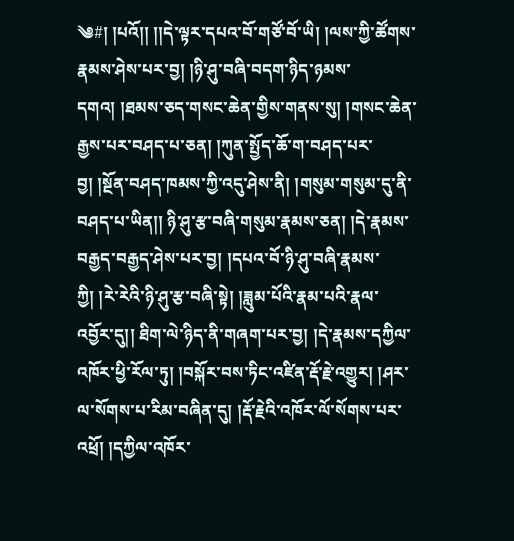༄#། །པའོ།། །།དེ་ལྟར་དཔའ་བོ་གཙོ་བོ་ཡི། །ལས་ཀྱི་ཚོགས་རྣམས་ཤེས་པར་བྱ། །ཉི་ཤུ་བཞི་བདག་ཉིད་ཉམས་དགའ། །ཐམས་ཅད་གསང་ཆེན་གྱིས་གནས་སུ། །གསང་ཆེན་རྒྱས་པར་བཤད་པ་ཅན། །ཀུན་སྤྱོད་ཆོ་ག་བཤད་པར་བྱ། །སྔོན་བཤད་ཁམས་ཀྱི་འདུ་ཤེས་ནི། །གསུམ་གསུམ་དུ་ནི་བཤད་པ་ཡིན།། ཉི་ཤུ་རྩ་བཞི་གསུམ་རྣམས་ཅན། །དེ་རྣམས་བརྒྱད་བརྒྱད་ཤེས་པར་བྱ། །དཔའ་བོ་ཉི་ཤུ་བཞི་རྣམས་ཀྱི། །རེ་རེའི་ཉི་ཤུ་རྩ་བཞི་སྟེ། །ཟླུམ་པོའི་རྣམ་པའི་རྣལ་འབྱོར་དུ།། ཐིག་ལེ་ཉིད་ནི་གཞག་པར་བྱ། །དེ་རྣམས་དཀྱིལ་འཁོར་ཕྱི་རོལ་ཏུ། །བསྐོར་བས་ཏིང་འཛིན་རྡོ་རྗེ་འགྱུར། །ཤར་ལ་སོགས་པ་རིམ་བཞིན་དུ། །རྡོ་རྗེའི་འཁོར་ལོ་སོགས་པར་འཕྲོ། །དཀྱིལ་འཁོར་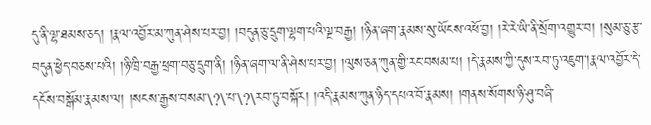དུ་ནི་ལྷ་ཐམས་ཅད། །རྣལ་འབྱོར་མ་ཀུན་ཤེས་པར་བྱ། །བདུན་ཅུ་དྲུག་ལྷག་པའི་ལྔ་བརྒྱ། །ཉིན་ཞག་རྣམས་སུ་ཡོངས་འཕོ་བྱ། །རེ་རེ་ཡི་ནི་སྲོག་འགྱུར་བ། །སུམ་ཅུ་རྩ་བདུན་ཕྱེད་བཅས་པའི། །ཉི་ཁྲི་བརྒྱ་ཕྲག་བཅུ་དྲུག་ནི། །ཉིན་ཞག་ལ་ནི་ཤེས་པར་བྱ། །ལུས་ཅན་ཀུན་གྱི་རང་བསམ་པ། །དེ་རྣམས་ཀྱི་དུས་རབ་ཏུ་འཇུག་།རྣལ་འབྱོར་དེ་དངོས་བསྒོམ་རྣམས་ལ། །སངས་རྒྱས་བསམ་\?\་པ་\?\རབ་ཏུ་བསྐོར། །འདི་རྣམས་ཀུན་ཉིད་དཔའ་བོ་རྣམས། །གནས་སོགས་ཉི་ཤུ་བཞི་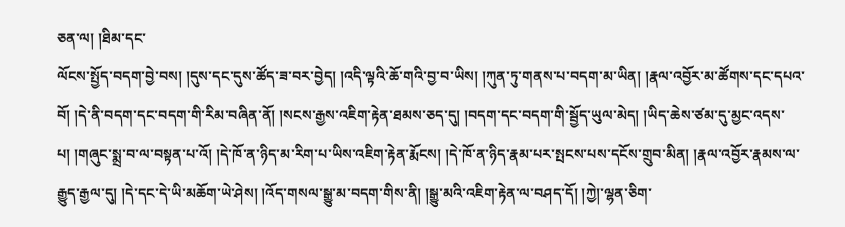ཅན་ལ། །ཐིམ་དང་
ལོངས་སྤྱོད་བདག་བྱེ་བས། །དུས་དང་དུས་ཚོད་ཟ་བར་བྱེད། །འདི་ལྟའི་ཆོ་གའི་བྱ་བ་ཡིས། །ཀུན་ཏུ་གནས་པ་བདག་མ་ཡིན། །རྣལ་འབྱོར་མ་ཚོགས་དང་དཔའ་བོ། །དེ་ནི་བདག་དང་བདག་གི་རིམ་བཞིན་ནོ། །སངས་རྒྱས་འཇིག་རྟེན་ཐམས་ཅད་དུ། །བདག་དང་བདག་གི་སྦྱོད་ཡུལ་མེད། །ཡིད་ཆེས་ཙམ་དུ་མྱང་འདས་པ། །གཞུང་སྨྲ་བ་ལ་བསྟན་པ་འོ། །དེ་ཁོ་ན་ཉིད་མ་རིག་པ་ཡིས་འཇིག་རྟེན་རྨོངས། །དེ་ཁོ་ན་ཉིད་རྣམ་པར་སྤངས་པས་དངོས་གྲུབ་མིན། །རྣལ་འབྱོར་རྣམས་ལ་རྒྱུད་རྒྱལ་དུ། །དེ་དང་དེ་ཡི་མཆོག་ཡེ་ཤེས། །འོད་གསལ་སྒྱུ་མ་བདག་གིས་ནི། །སྒྱུ་མའི་འཇིག་རྟེན་ལ་བཤད་དོ། །ཀྱེ།་ལྷན་ཅིག་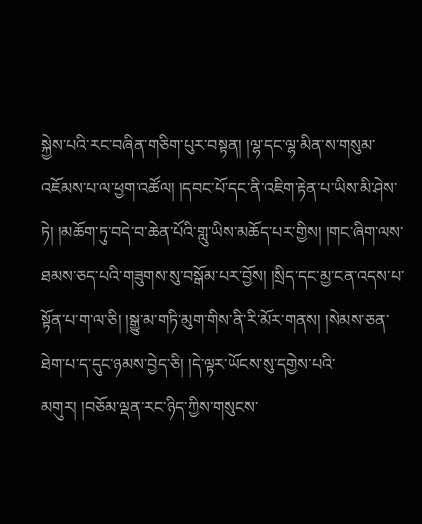སྐྱེས་པའི་རང་བཞིན་གཅིག་པུར་བསྟན། །ལྷ་དང་ལྷ་མིན་ས་གསུམ་འཇོམས་པ་ལ་ཕྱག་འཚོལ། །དབང་པོ་དང་ནི་འཇིག་རྟེན་པ་ཡིས་མི་ཤེས་ཏེ། །མཆོག་ཏུ་བདེ་བ་ཆེན་པོའི་གླུ་ཡིས་མཆོད་པར་གྱིས། །གང་ཞིག་ལས་ཐམས་ཅད་པའི་གཟུགས་སུ་བསྒོམ་པར་བྱོས། །སྲིད་དང་མྱ་ངན་འདས་པ་སྟོན་པ་ག་ལ་ཅི། །སྒྱུ་མ་གཏི་མུག་གིས་ནི་རི་མོར་གནས། །སེམས་ཅན་ཐེག་པ་ད་དུང་ཉམས་བྱེད་ཅི། །དེ་ལྟར་ཡོངས་སུ་དགྱེས་པའི་མགུར། །བཅོམ་ལྡན་རང་ཉིད་ཀྱིས་གསུངས་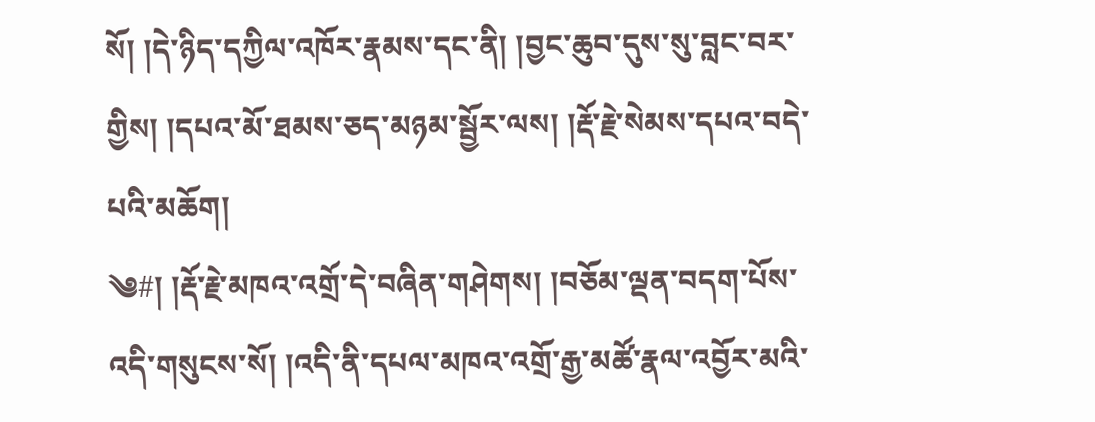སོ། །དེ་ཉིད་དཀྱིལ་འཁོར་རྣམས་དང་ནི། །བྱང་ཆུབ་དུས་སུ་བླང་བར་གྱིས། །དཔའ་མོ་ཐམས་ཅད་མཉམ་སྦྱོར་ལས། །རྡོ་རྗེ་སེམས་དཔའ་བདེ་པའི་མཆོག།
༄#། །རྡོ་རྗེ་མཁའ་འགྲོ་དེ་བཞིན་གཤེགས། །བཅོམ་ལྡན་བདག་པོས་འདི་གསུངས་སོ། །འདི་ནི་དཔལ་མཁའ་འགྲོ་རྒྱ་མཚོ་རྣལ་འབྱོར་མའི་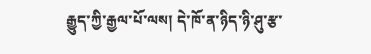རྒྱུད་ཀྱི་རྒྱལ་པོ་ལས། དེ་ཁོ་ན་ཉིད་ཉི་ཤུ་རྩ་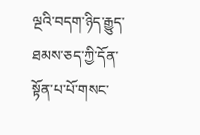ལྔའི་བདག་ཉིད་རྒྱུད་ཐམས་ཅད་ཀྱི་དོན་སྟོན་པ་པོ་གསང་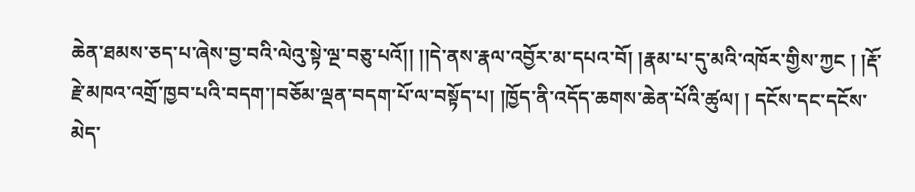ཆེན་ཐམས་ཅད་པ་ཞེས་བྱ་བའི་ལེའུ་སྟེ་ལྔ་བཅུ་པའོ།། །།དེ་ནས་རྣལ་འབྱོར་མ་དཔའ་བོ། །རྣམ་པ་དུ་མའི་འཁོར་གྱིས་ཀྱང ། །རྡོ་རྗེ་མཁའ་འགྲོ་ཁྱབ་པའི་བདག་།བཅོམ་ལྡན་བདག་པོ་ལ་བསྟོད་པ། །ཁྱོད་ནི་འདོད་ཆགས་ཆེན་པོའི་ཚུལ། ། དངོས་དང་དངོས་མེད་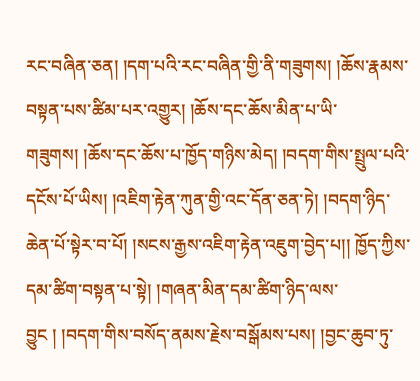རང་བཞིན་ཅན། །དག་པའི་རང་བཞིན་གྱི་ནི་གཟུགས། །ཆོས་རྣམས་བསྟན་པས་ཚིམ་པར་འགྱུར། །ཆོས་དང་ཆོས་མིན་པ་ཡི་གཟུགས། །ཆོས་དང་ཆོས་པ་ཁྱོད་གཉིས་མེད། །བདག་གིས་སྤྲུལ་པའི་དངོས་པོ་ཡིས། །འཇིག་རྟེན་ཀུན་གྱི་འང་དོན་ཅན་ཏེ། །བདག་ཉིད་ཆེན་པོ་སྟེར་བ་པོ། །སངས་རྒྱས་འཇིག་རྟེན་འཇུག་བྱེད་པ།། ཁྱོད་ཀྱིས་དམ་ཚིག་བསྟན་པ་སྟེ། །གཞན་མིན་དམ་ཚིག་ཉིད་ལས་བྱུང ། །བདག་གིས་བསོད་ནམས་རྗེས་བསྒོམས་པས། །བྱང་ཆུབ་ཏུ་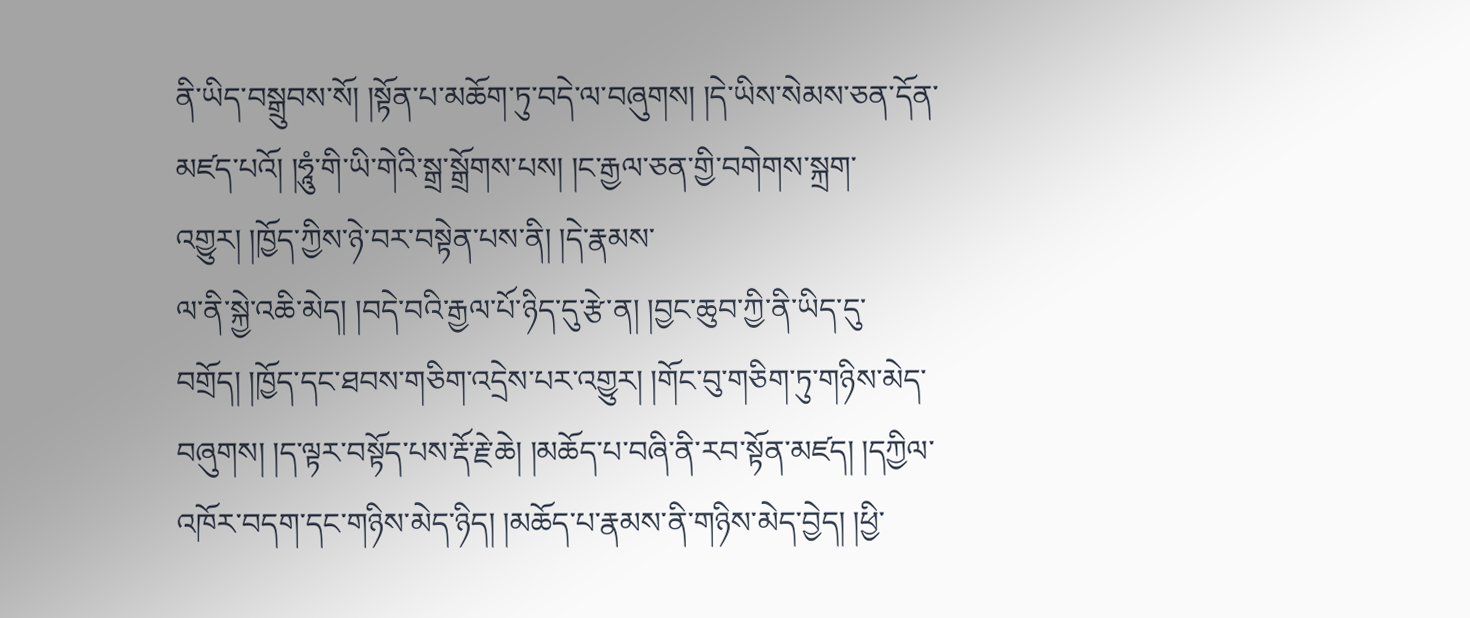ནི་ཡིད་བསྒྲུབས་སོ། །སྟོན་པ་མཆོག་ཏུ་བདེ་ལ་བཞུགས། །དེ་ཡིས་སེམས་ཅན་དོན་མཛད་པའོ། །ཧཱུཾ་གི་ཡི་གེའི་སྒྲ་སྒྲོགས་པས། །ང་རྒྱལ་ཅན་གྱི་བགེགས་སྐྲག་འགྱུར། །ཁྱོད་ཀྱིས་ཉེ་བར་བསྟེན་པས་ནི། །དེ་རྣམས་
ལ་ནི་སྐྱེ་འཆི་མེད། །བདེ་བའི་རྒྱལ་པོ་ཉིད་དུ་རྩེ་ན། །བྱང་ཆུབ་ཀྱི་ནི་ཡིད་དུ་བགྲོད། །ཁྱོད་དང་ཐབས་གཅིག་འདྲེས་པར་འགྱུར། །གོང་བུ་གཅིག་ཏུ་གཉིས་མེད་བཞུགས། །ད་ལྟར་བསྟོད་པས་རྡོ་རྗེ་ཆེ། །མཆོད་པ་བཞི་ནི་རབ་སྟོན་མཛད། །དཀྱིལ་འཁོར་བདག་དང་གཉིས་མེད་ཉིད། །མཆོད་པ་རྣམས་ནི་གཉིས་མེད་བྱེད། །ཕྱི་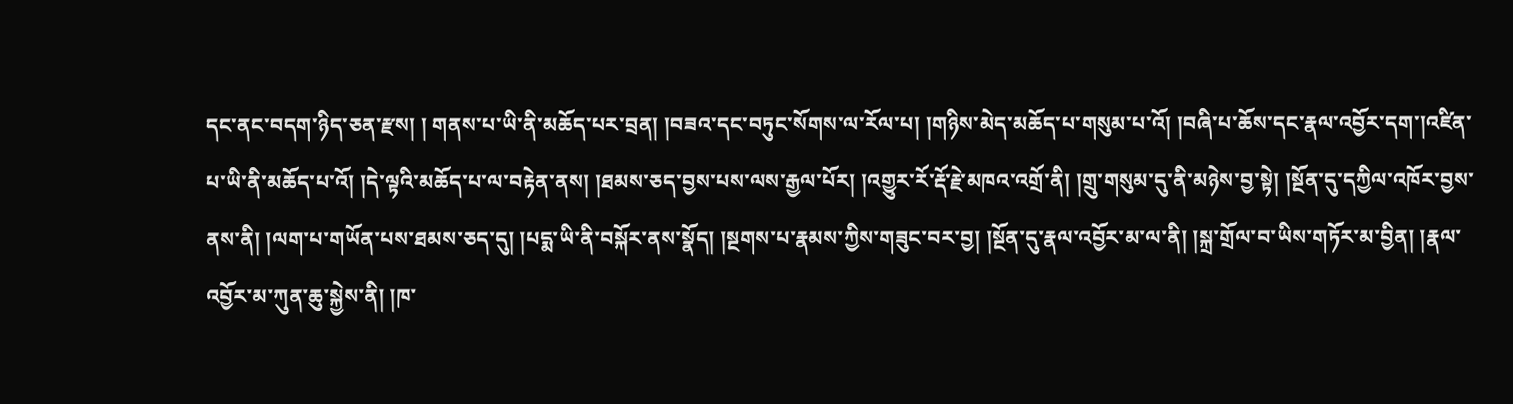དང་ནང་བདག་ཉིད་ཅན་རྫས། ། གནས་པ་ཡི་ནི་མཆོད་པར་བྲན། །བཟའ་དང་བཏུང་སོགས་ལ་རོལ་པ། །གཉིས་མེད་མཆོད་པ་གསུམ་པ་འོ། །བཞི་པ་ཆོས་དང་རྣལ་འབྱོར་དག་།འཛིན་པ་ཡི་ནི་མཆོད་པ་འོ། །དེ་ལྟའི་མཆོད་པ་ལ་བརྟེན་ནས། །ཐམས་ཅད་བྱས་པས་ལས་རྒྱལ་པོར། །འགྱུར་རོ་རྡོ་རྗེ་མཁའ་འགྲོ་ནི། །གྲུ་གསུམ་དུ་ནི་མཉེས་བྱ་སྟེ། །སྔོན་དུ་དཀྱིལ་འཁོར་བྱས་ནས་ནི། །ལག་པ་གཡོན་པས་ཐམས་ཅད་དུ། །པདྨ་ཡི་ནི་བསྐོར་ནས་སྣོད། །སྔགས་པ་རྣམས་ཀྱིས་གཟུང་བར་བྱ། །སྔོན་དུ་རྣལ་འབྱོར་མ་ལ་ནི། །སྐྲ་གྲོལ་བ་ཡིས་གཏོར་མ་བྱིན། །རྣལ་འབྱོར་མ་ཀུན་ཆུ་སྐྱེས་ནི། །ཁ་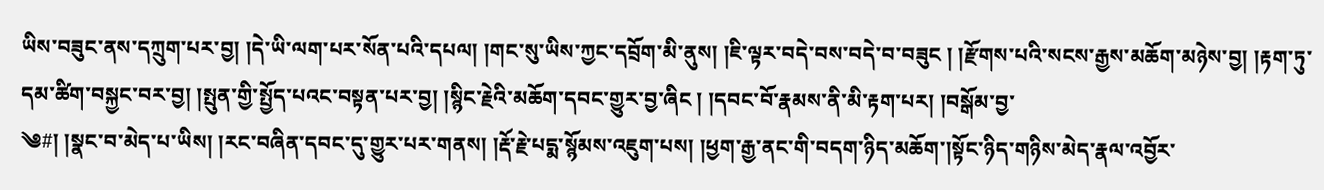ཡིས་བཟུང་ནས་དཀྲུག་པར་བྱ། །དེ་ཡི་ལག་པར་སོན་པའི་དཔལ། །གང་སུ་ཡིས་ཀྱང་དབྲོག་མི་ནུས། །ཇི་ལྟར་བདེ་བས་བདེ་བ་བཟུང ། །རྫོགས་པའི་སངས་རྒྱས་མཆོག་མཉེས་བྱ། །རྟག་ཏུ་དམ་ཚིག་བསྐྱང་བར་བྱ། །སྤུན་གྱི་སྤྱོད་པའང་བསྟན་པར་བྱ། །སྙིང་རྗེའི་མཆོག་དབང་གྱུར་བྱ་ཞིང ། །དབང་བོ་རྣམས་ནི་མི་རྟག་པར། །བསྒོམ་བྱ་
༄#། །སྣང་བ་མེད་པ་ཡིས། །རང་བཞིན་དབང་དུ་གྱུར་པར་གནས། །རྡོ་རྗེ་པདྨ་སྙོམས་འཇུག་པས། །ཕྱག་རྒྱ་ནང་གི་བདག་ཉིད་མཆོག་།སྟོང་ཉིད་གཉིས་མེད་རྣལ་འབྱོར་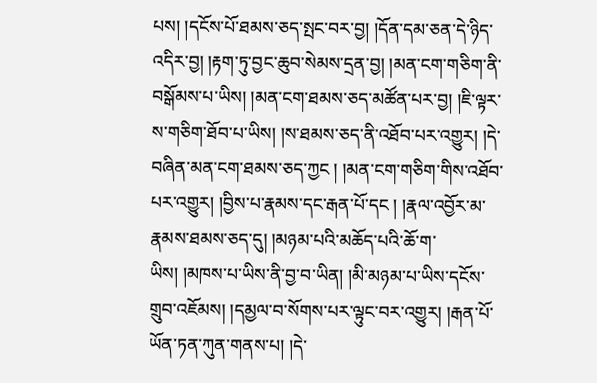པས། །དངོས་པོ་ཐམས་ཅད་སྤང་བར་བྱ། །དོན་དམ་ཅན་དེ་ཉིད་འདིར་བྱ། །རྟག་ཏུ་བྱང་ཆུབ་སེམས་དྲན་བྱ། །མན་ངག་གཅིག་ནི་བསྒོམས་པ་ཡིས། །མན་ངག་ཐམས་ཅད་མཚོན་པར་བྱ། །ཇི་ལྟར་ས་གཅིག་ཐོབ་པ་ཡིས། །ས་ཐམས་ཅད་ནི་འཐོབ་པར་འགྱུར། །དེ་བཞིན་མན་ངག་ཐམས་ཅད་ཀྱང ། །མན་ངག་གཅིག་གིས་འཐོབ་པར་འགྱུར། །བྱིས་པ་རྣམས་དང་རྒན་པོ་དང ། །རྣལ་འབྱོར་མ་རྣམས་ཐམས་ཅད་དུ། །མཉམ་པའི་མཆོད་པའི་ཆོ་ག་ཡིས། །མཁས་པ་ཡིས་ནི་བྱ་བ་ཡིན། །མི་མཉམ་པ་ཡིས་དངོས་གྲུབ་འཇོམས། །དམྱལ་བ་སོགས་པར་ལྟུང་བར་འགྱུར། །རྒན་པོ་ཡོན་ཏན་ཀུན་གནས་པ། །དེ་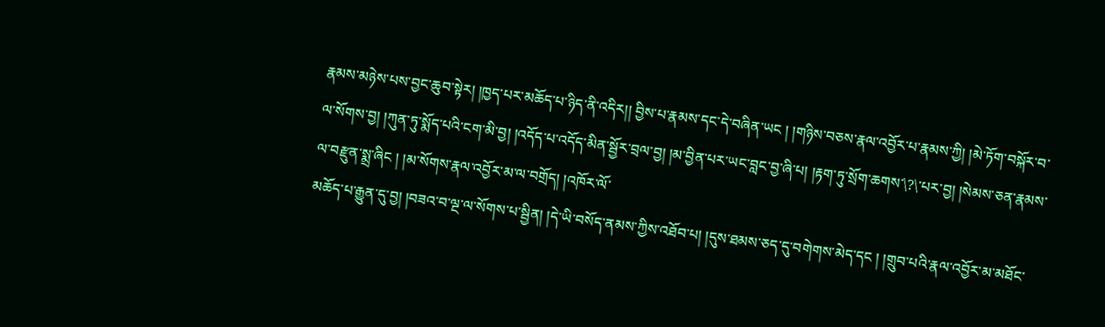རྣམས་མཉེས་པས་བྱང་ཆུབ་སྟེར། །ཁྱད་པར་མཆོད་པ་ཉིད་ནི་འདིར།། བྱིས་པ་རྣམས་དང་དེ་བཞིན་ཡང ། །གཉིས་བཅས་རྣལ་འབྱོར་པ་རྣམས་ཀྱི། །མེ་ཏོག་བསྐོར་བ་ལ་སོགས་བྱ། །ཀུན་ཏུ་སྨོད་པའི་ངག་མི་བྱ། །འདོད་པ་འདོད་མིན་སྦྱོར་བྲལ་བྱ། །མ་བྱིན་པར་ཡང་བླང་བྱ་ཞི་པ། །རྟག་ཏུ་སྲོག་ཆགས་\?\་པར་བྱ། །སེམས་ཅན་རྣམས་ལ་བརྫུན་སྨྲ་ཞིང ། །མ་སོགས་རྣལ་འབྱོར་མ་ལ་བགྲོད། །འཁོར་ལོ་
མཆོད་པ་རྒྱུན་དུ་བྱ། །བཟའ་བ་ལྔ་ལ་སོགས་པ་སྦྱིན། །དེ་ཡི་བསོད་ནམས་ཀྱིས་འཐོབ་པ། །དུས་ཐམས་ཅད་དུ་བགེགས་མེད་དང ། །གྲུབ་པའི་རྣལ་འབྱོར་མ་མཐོང་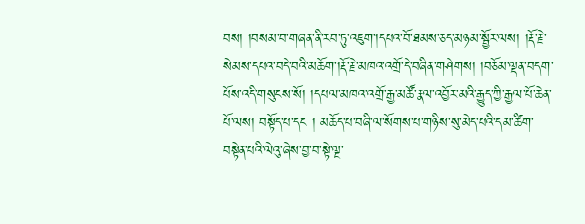བས། །བསམ་བ་གཞན་ནི་རབ་ཏུ་འཇུག་།དཔའ་བོ་ཐམས་ཅད་མཉམ་སྦྱོར་ལས། །རྡོ་རྗེ་སེམས་དཔའ་བདེ་བའི་མཆོག་།རྡོ་རྗེ་མཁའ་འགྲོ་དེ་བཞིན་གཤེགས། །བཅོམ་ལྡན་བདག་པོས་འདི་གསུངས་སོ། །དཔལ་མཁའ་འགྲོ་རྒྱ་མཚོ་རྣལ་འབྱོར་མའི་རྒྱུད་ཀྱི་རྒྱལ་པོ་ཆེན་པོ་ལས། བསྟོད་པ་དང ། མཆོད་པ་བཞི་ལ་སོགས་པ་གཉིས་སུ་མེད་པའི་དམ་ཚིག་བསྟེན་པའི་ལེའུ་ཞེས་བྱ་བ་སྟེ་ལྔ་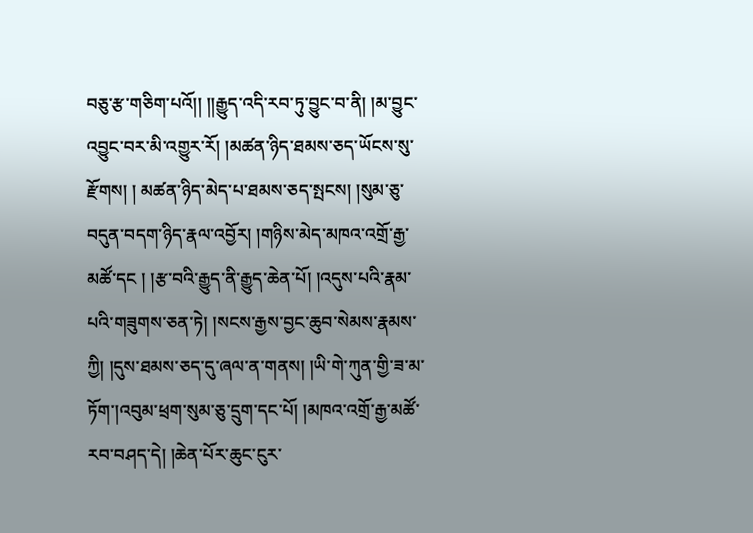བཅུ་རྩ་གཅིག་པའོ།། །།རྒྱུད་འདི་རབ་ཏུ་བྱུང་བ་ནི། །མ་བྱུང་འབྱུང་བར་མི་འགྱུར་རོ། །མཚན་ཉིད་ཐམས་ཅད་ཡོངས་སུ་རྫོགས། ། མཚན་ཉིད་མེད་པ་ཐམས་ཅད་སྤངས། །སུམ་ཅུ་བདུན་བདག་ཉིད་རྣལ་འབྱོར། །གཉིས་མེད་མཁའ་འགྲོ་རྒྱ་མཚོ་དང ། །རྩ་བའི་རྒྱུད་ནི་རྒྱུད་ཆེན་པོ། །འདུས་པའི་རྣམ་པའི་གཟུགས་ཅན་ཏེ། །སངས་རྒྱས་བྱང་ཆུབ་སེམས་རྣམས་ཀྱི། །དུས་ཐམས་ཅད་དུ་ཞལ་ན་གནས། །ཡི་གེ་ཀུན་གྱི་ཟ་མ་ཏོག་།འབུམ་ཕྲག་སུམ་ཅུ་དྲུག་དང་པོ། །མཁའ་འགྲོ་རྒྱ་མཚོ་རབ་བཤད་དེ། །ཆེན་པོར་ཆུང་ངུར་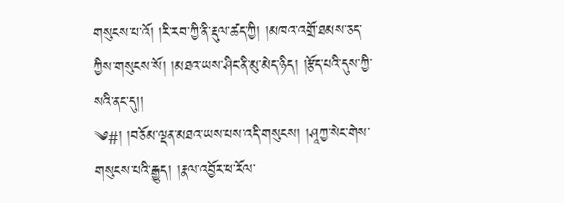གསུངས་པ་འོ། །རི་རབ་ཀྱི་ནི་རྡུལ་ཚད་ཀྱི། །མཁའ་འགྲོ་ཐམས་ཅད་ཀྱིས་གསུངས་སོ། །མཐའ་ཡས་ཤིང་ནི་མུ་མེད་ཉིད། །རྩོད་པའི་དུས་ཀྱི་སའི་ནང་དུ།།
༄#། །བཅོམ་ལྡན་མཐའ་ཡས་པས་འདི་གསུངས། །ཤཱཀྱ་སེང་གེས་གསུངས་པའི་རྒྱུད། །རྣལ་འབྱོར་ཕ་རོལ་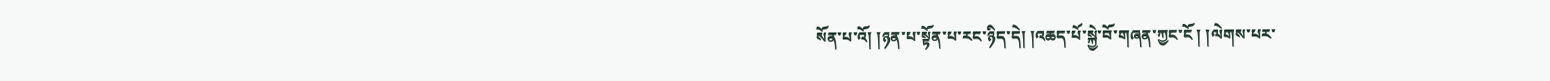སོན་པ་འོ། །ཉན་པ་སྟོན་པ་རང་ཉིད་དེ། །འཆད་པོ་སྐྱེ་བོ་གཞན་ཀྱང་ངོ ། །ལེགས་པར་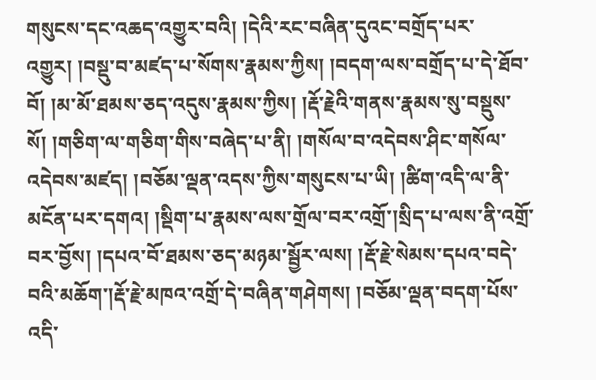གསུངས་དང་འཆད་འགྱུར་བའི། །དེའི་རང་བཞིན་དུའང་བགྲོད་པར་འགྱུར། །བསྡུ་བ་མཛད་པ་སོགས་རྣམས་ཀྱིས། །བདག་ལས་བགྲོད་པ་དེ་ཐོབ་བོ། །མ་མོ་ཐམས་ཅད་འདུས་རྣམས་ཀྱིས། །རྡོ་རྗེའི་གནས་རྣམས་སུ་བསྡུས་སོ། །གཅིག་ལ་གཅིག་གིས་བཞེད་པ་ནི། །གསོལ་བ་འདེབས་ཤིང་གསོལ་འདེབས་མཛད། །བཅོམ་ལྡན་འདས་ཀྱིས་གསུངས་པ་ཡི། །ཚིག་འདི་ལ་ནི་མངོན་པར་དགའ། །སྡིག་པ་རྣམས་ལས་གྲོལ་བར་འགྲོ་།སྲིད་པ་ལས་ནི་འགྲོ་བར་བྱོས། །དཔའ་བོ་ཐམས་ཅད་མཉམ་སྦྱོར་ལས། །རྡོ་རྗེ་སེམས་དཔའ་བདེ་བའི་མཆོག་།རྡོ་རྗེ་མཁའ་འགྲོ་དེ་བཞིན་གཤེགས། །བཅོམ་ལྡན་བདག་པོས་འདི་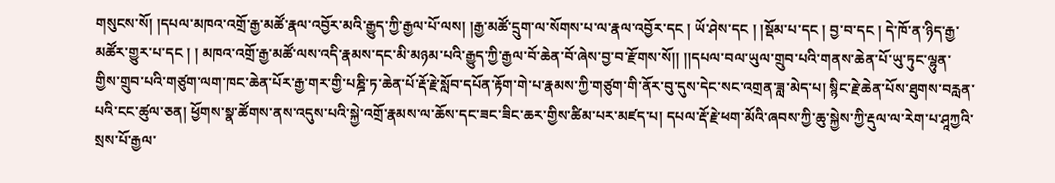གསུངས་སོ། །དཔལ་མཁའ་འགྲོ་རྒྱ་མཚོ་རྣལ་འབྱོར་མའི་རྒྱུད་ཀྱི་རྒྱལ་པོ་ལས། །རྒྱ་མཚོ་དྲུག་ལ་སོགས་པ་ལ་རྣལ་འབྱོར་དང ། ཡོ་ཤེས་དང ། །སྡོམ་པ་དང ། བྱ་བ་དང ། དེ་ཁོ་ན་ཉིད་རྒྱ་མཚོར་གྱུར་པ་དང ། ། མཁའ་འགྲོ་རྒྱ་མཚོ་ལས་འདི་རྣམས་དང་མི་མཉམ་པའི་རྒྱུད་ཀྱི་རྒྱལ་བོ་ཆེན་བོ་ཞེས་བྱ་བ་རྫོགས་སོ།། །།དཔལ་བལ་ཡུལ་གྲུབ་པའི་གནས་ཆེན་པོ་ཡུ་ཏུང་ལྷུན་
གྱིས་གྲུབ་པའི་གཙུག་ལག་ཁང་ཆེན་པོར་རྒྱ་གར་གྱི་པཎྜི་ཏ་ཆེན་པོ་རྡོ་རྗེ་སློབ་དཔོན་རྟོག་གེ་པ་རྣམས་ཀྱི་གཙུག་གི་ནོར་བུ་དུས་དེང་སང་འགྲན་ཟླ་མེད་པ། སྙིང་རྗེ་ཆེན་པོས་ཐུགས་བརླན་པའི་ངང་ཚུལ་ཅན། ཕྱོགས་སྣ་ཚོགས་ནས་འདུས་པའི་སྐྱེ་འགྲོ་རྣམས་ལ་ཆོས་དང་ཟང་ཟིང་ཆར་གྱིས་ཚིམ་པར་མཛད་པ། དཔལ་རྡོ་རྗེ་ཕག་མོའི་ཞབས་ཀྱི་ཆུ་སྐྱེས་ཀྱི་རྡུལ་ལ་རེག་པ་ཤཱཀྱའི་སྲས་པོ་རྒྱལ་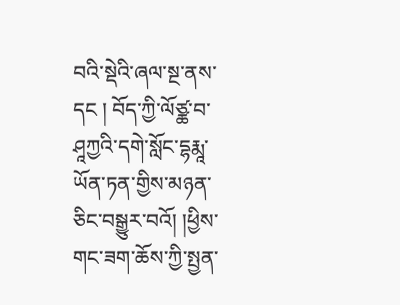བའི་སྡེའི་ཞལ་སྔ་ནས་དང ། བོད་ཀྱི་ལོཙྪ་བ་ཤཱཀྱའི་དགེ་སློང་དྷརྨཱ་ཡོན་ཏན་གྱིས་མཉན་ཅིང་བསྒྱུར་བའོ། །ཕྱིས་གང་ཟག་ཆོས་ཀྱི་སྤྱན་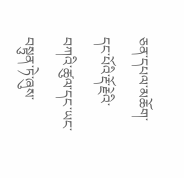ཅན་དཔལ་མཆོག་དང་པོའི་རྡོ་རྗེའི་བཀའི་ཚུལ་དང་ཡང་བསྟུན་ཏེ་ཞུས་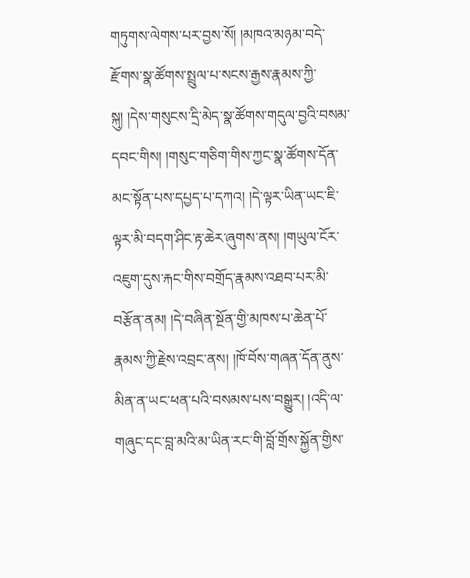གཏུགས་ལེགས་པར་བྱས་སོ། །མཁའ་མཉམ་བདེ་རྫོགས་སྣ་ཚོགས་སྤྲུལ་པ་སངས་རྒྱས་རྣམས་ཀྱི་སྐུ། །དེས་གསུངས་དྲི་མེད་སྣ་ཚོགས་གདུལ་བྱའི་བསམ་དབང་གིས། །གསུང་གཅིག་གིས་ཀྱང་སྣ་ཚོགས་དོན་མང་སྟོན་པས་དཔྱད་པ་དཀའ། །དེ་ལྟར་ཡིན་ཡང་ཇི་ལྟར་མི་བདག་ཤིང་རྟ་ཆེར་ཞུགས་ནས། །གཡུལ་ངོར་འཇུག་དུས་རྐང་གིས་བགྲོད་རྣམས་འཐབ་པར་མི་བརྩོན་ནམ། །དེ་བཞིན་སྔོན་གྱི་མཁས་པ་ཆེན་པོ་རྣམས་ཀྱི་རྗེས་འབྲང་ནས། །ཁོ་བོས་གཞན་དོན་ནུས་མིན་ན་ཡང་ཕན་པའི་བསམས་པས་བསྒྱུར། །འདི་ལ་གཞུང་དང་བླ་མའི་མ་ཡིན་རང་གི་བློ་གྲོས་སྐྱོན་གྱིས་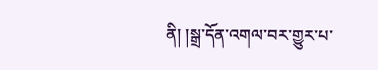ནི། །སྒྲ་དོན་འགལ་བར་གྱུར་པ་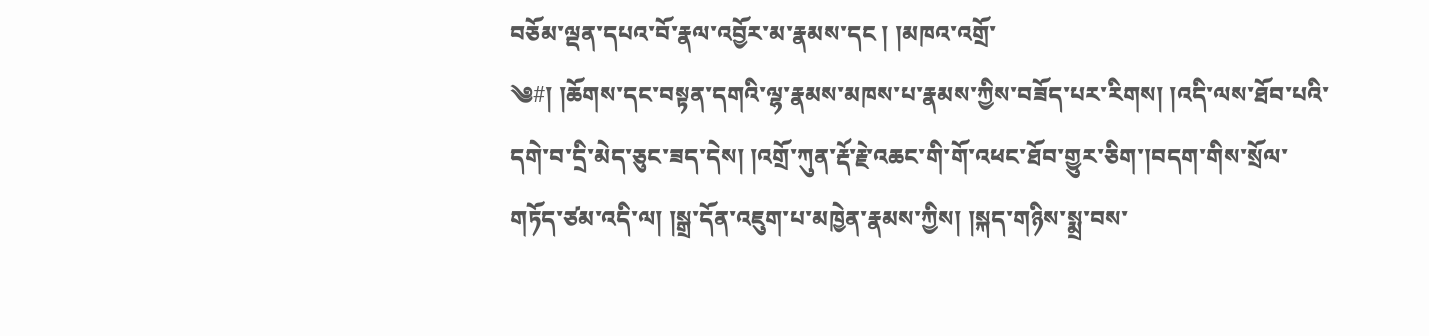བཅོམ་ལྡན་དཔའ་བོ་རྣལ་འབྱོར་མ་རྣམས་དང ། །མཁའ་འགྲོ་
༄#། །ཆོགས་དང་བསྟན་དགའི་ལྷ་རྣམས་མཁས་པ་རྣམས་ཀྱིས་བཟོད་པར་རིགས། །འདི་ལས་ཐོབ་པའི་དགེ་བ་དྲི་མེད་ཅུང་ཟད་དེས། །འགྲོ་ཀུན་རྡོ་རྗེ་འཆང་གི་གོ་འཕང་ཐོབ་གྱུར་ཅིག་།བདག་གིས་སྲོལ་གཏོད་ཙམ་འདི་ལ། །སྒྲ་དོན་འཇུག་པ་མཁྱེན་རྣམས་ཀྱིས། །སྐད་གཉིས་སྨྲ་བས་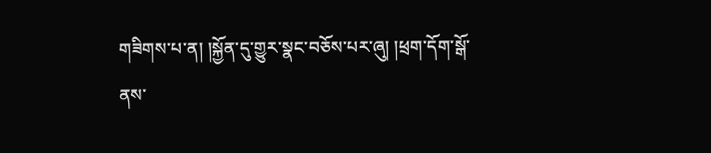གཟིགས་པ་ན། །སྐྱོན་དུ་གྱུར་སྣང་བཅོས་པར་ཞུ། །ཕྲག་དོག་སྒོ་ནས་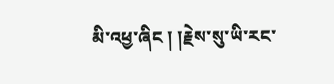མི་འཕྱ་ཞིང ། །རྗེས་སུ་ཡི་རང་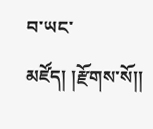བ་ཡང་མཛོད། །རྫོགས་སོ།།